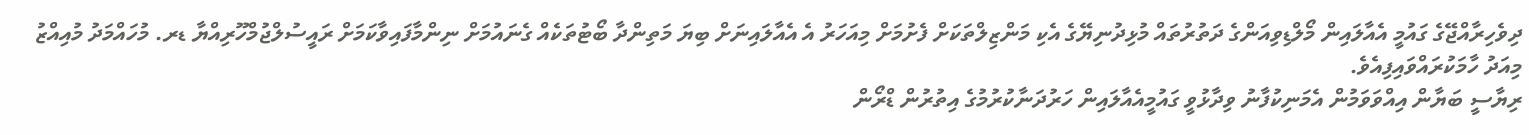ދިވެހިރާއްޖޭގެ ގައުމީ އެއާލައިން މޯލްޑިވިއަންގެ ދަތުރުތައް މުޅިދުނިޔޭގެ އެކި މަންޒިލްތަކަށް ފެށުމަށް މިއަހަރު އެ އެއާލައިނަށް ބިޔަ މަތިންދާ ބޯޓުތަކެއް ގެނައުމަށް ނިންމާފައިވާކަމަށް ރައީސުލްޖުމްހޫރިއްޔާ ޑރ. މުހައްމަދު މުއިއްޒު މިއަދު ހާމަކުރައްވައިފިއެވެ.
ރިޔާސީ ބަޔާން އިއްވަވަމުން އެމަނިކުފާނު ވިދާޅުވީ ގައުމީއެއާލައިން ހަރުދަނާކުރުމުގެ އިތުރުން ޑްރޯން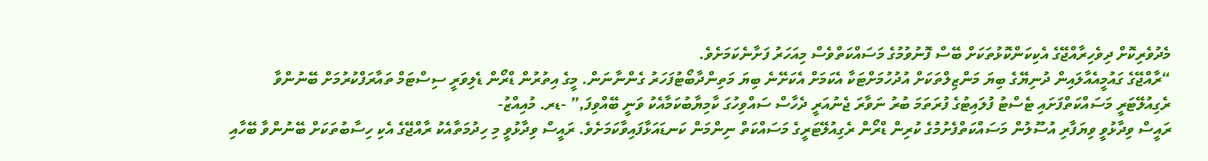މެދުވެރިކޮށް ދިވެހިރާއްޖޭގެ އެކިކަންކޮޅުތަކަށް ބޭސް ފޮނުވުމުގެ މަސައްކަތްވެސް މިއަހަރު ފަށާނެކަމަށެވެ.
“ރާއްޖޭގެ ގައުމީއެއާލައިން ދުނިޔޭގެ ބިޔަ މަންޒިލްތަކަށް އުދުހުމަށްޓަކާ އެކަމަށް އެކަށޭނެ ބިޔަ މަތިންދާބޯޓުފަހަރު ގެންނާނަން. މީގެ އިތުރުން ޑްރޯން ޑެލިވަރީ ސިސްޓަމް ތައާރަފްކުރުމަށް ބޭނުންވާ ރެގިއުލޭޓަރީ މަސައްކަތްފަށައި ޓެސްޓު ފުލައިޓުގެ ފުރަތަމަ ބުރު ނަވާރަ ޖެނުއަރީ ދެހާސް ސައްވިހުގަ ކާމިޔާބުކަމާއެކު ވަނީ ބޭއްވިފަ,” -ޑރ. މުއިއްޒު-
ރައީސް ވިދާޅުވީ ވިޔަފާރި އުސޫލުން މަސައްކަތްފެށުމުގެ ކުރިން ޑްރޯން ރެގިއުލޭޓަރީގެ މަސައްކަތް ނިންމަން ކަނޑައަޅާފައިވާކަމަށެވެ. ރައީސް ވިދާޅުވީ މި ހިދުމަތާއެކު ރާއްޖޭގެ އެކި ހިސާބުތަކަށް ބޭނުންވާ ބޭހާއި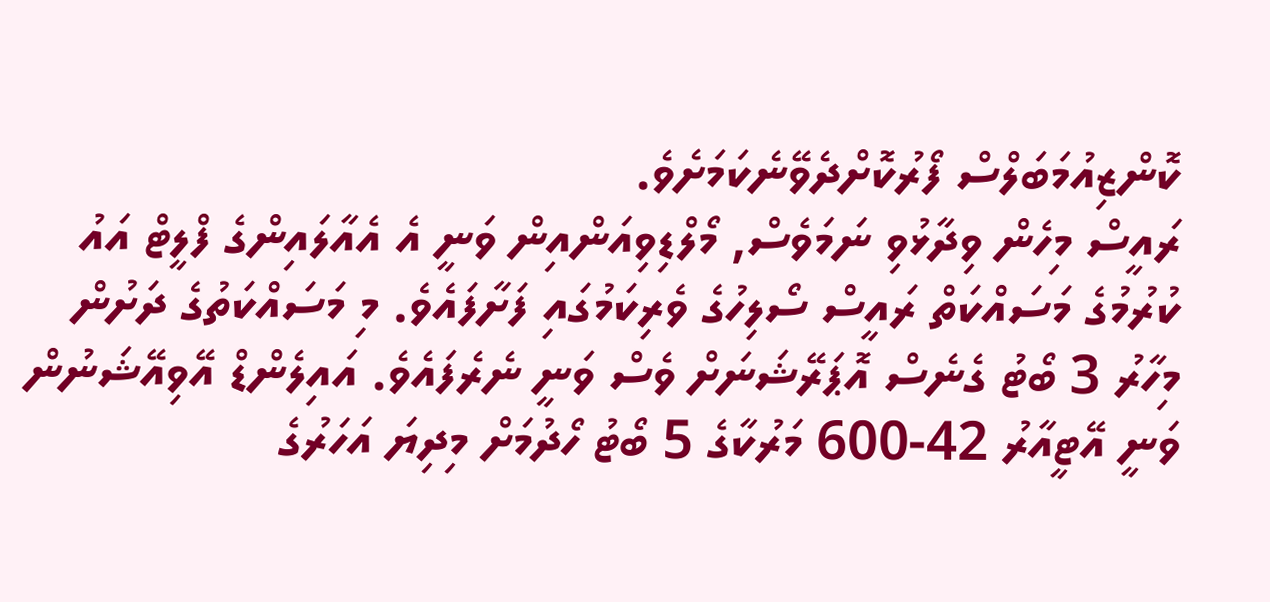ކޮންޒިއުމަބަލްސް ފޯރުކޮށްދެވޭނެކަމަށެވެ.
ރައީސް މިހެން ވިދާޅުވި ނަމަވެސް, މޯލްޑިވިއަންއިން ވަނީ އެ އެއާލައިންގެ ފްލީޓް އައު ކުރުމުގެ މަސައްކަތް ރައީސް ސޯލިހުގެ ވެރިކަމުގައި ފަށާފައެވެ. މި މަސައްކަތުގެ ދަށުން މިހާރު 3 ބޯޓު ގެނެސް އޮޕަރޭޝަނަށް ވެސް ވަނީ ނެރެފައެވެ. އައިލެންޑް އޭވިއޭޝަނުން ވަނީ އޭޓީއާރު 42-600 މަރުކާގެ 5 ބޯޓު ހޯދުމަށް މިދިޔަ އަހަރުގެ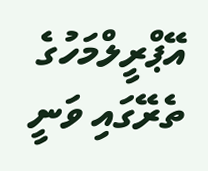އޭޕްރީލްމަހުގެ ތެރޭގައި ވަނީ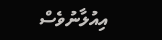އިއުލާނުވެސް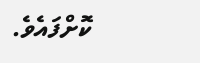ކޮށްފައެވެ.